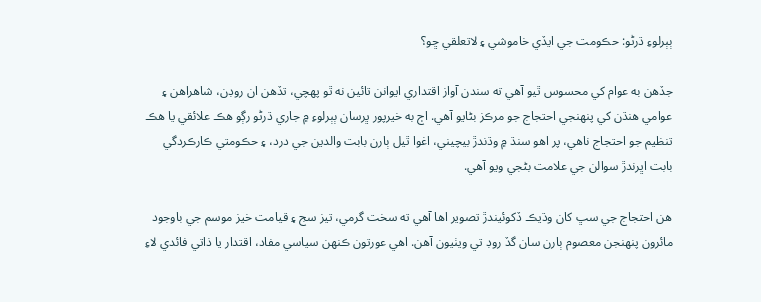ٻٻرلوءِ ڌرڻو: حڪومت جي ايڏي خاموشي ۽ لاتعلقي ڇو؟

جڏهن به عوام کي محسوس ٿيو آهي ته سندن آواز اقتداري ايوانن تائين نه ٿو پهچي، تڏهن ان روڊن، شاهراهن ۽ عوامي هنڌن کي پنهنجي احتجاج جو مرڪز بڻايو آهي. اڄ به خيرپور ڀرسان ٻٻرلوءِ ۾ جاري ڌرڻو رڳو هڪ علائقي يا هڪ تنظيم جو احتجاج ناهي، پر اهو سنڌ ۾ وڌندڙ بيچيني، اغوا ٿيل ٻارن بابت والدين جي درد، ۽ حڪومتي ڪارڪردگي بابت اڀرندڙ سوالن جي علامت بڻجي ويو آهي.

هن احتجاج جي سڀ کان وڌيڪ ڏکوئيندڙ تصوير اها آهي ته سخت گرمي، تيز سج ۽ قيامت خيز موسم جي باوجود مائرون پنهنجن معصوم ٻارن سان گڏ روڊ تي ويٺيون آهن. اهي عورتون ڪنهن سياسي مفاد، اقتدار يا ذاتي فائدي لاءِ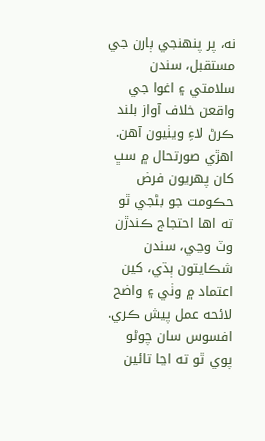نه، پر پنهنجي ٻارن جي مستقبل، سندن سلامتي ۽ اغوا جي واقعن خلاف آواز بلند ڪرڻ لاءِ ويٺيون آهن. اهڙي صورتحال ۾ سڀ کان پهريون فرض حڪومت جو بڻجي ٿو ته اها احتجاج ڪندڙن وٽ وڃي، سندن شڪايتون ٻڌي، کين اعتماد ۾ وٺي ۽ واضح لائحه عمل پيش ڪري. افسوس سان چوڻو پوي ٿو ته اڃا تائين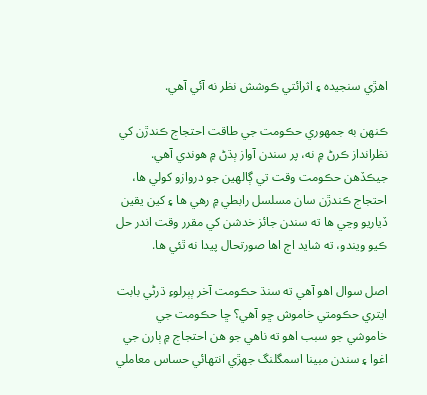اهڙي سنجيده ۽ اثرائتي ڪوشش نظر نه آئي آهي.

ڪنهن به جمهوري حڪومت جي طاقت احتجاج ڪندڙن کي نظرانداز ڪرڻ ۾ نه، پر سندن آواز ٻڌڻ ۾ هوندي آهي. جيڪڏهن حڪومت وقت تي ڳالهين جو دروازو کولي ها، احتجاج ڪندڙن سان مسلسل رابطي ۾ رهي ها ۽ کين يقين ڏياريو وڃي ها ته سندن جائز خدشن کي مقرر وقت اندر حل ڪيو ويندو، ته شايد اڄ اها صورتحال پيدا نه ٿئي ها.

اصل سوال اهو آهي ته سنڌ حڪومت آخر ٻٻرلوءِ ڌرڻي بابت ايتري حڪومتي خاموش ڇو آهي؟ ڇا حڪومت جي خاموشي جو سبب اهو ته ناهي جو هن احتجاج ۾ ٻارن جي اغوا ۽ سندن مبينا اسمگلنگ جهڙي انتهائي حساس معاملي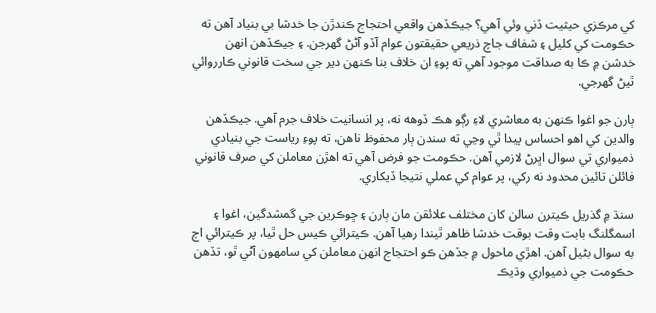کي مرڪزي حيثيت ڏني وئي آهي؟ جيڪڏهن واقعي احتجاج ڪندڙن جا خدشا بي بنياد آهن ته حڪومت کي کليل ۽ شفاف جاچ ذريعي حقيقتون عوام آڏو آڻڻ گهرجن. ۽ جيڪڏهن انهن خدشن ۾ ڪا به صداقت موجود آهي ته پوءِ ان خلاف بنا ڪنهن دير جي سخت قانوني ڪارروائي ٿيڻ گهرجي.

ٻارن جو اغوا ڪنهن به معاشري لاءِ رڳو هڪ ڏوهه نه، پر انسانيت خلاف جرم آهي. جيڪڏهن والدين کي اهو احساس پيدا ٿي وڃي ته سندن ٻار محفوظ ناهن، ته پوءِ رياست جي بنيادي ذميواري تي سوال اڀرڻ لازمي آهن. حڪومت جو فرض آهي ته اهڙن معاملن کي صرف قانوني فائلن تائين محدود نه رکي، پر عوام کي عملي نتيجا ڏيکاري.

سنڌ ۾ گذريل ڪيترن سالن کان مختلف علائقن مان ٻارن ۽ ڇوڪرين جي گمشدگين، اغوا ۽ اسمگلنگ بابت وقت بوقت خدشا ظاهر ٿيندا رهيا آهن. ڪيترائي ڪيس حل ٿيا، پر ڪيترائي اڄ به سوال بڻيل آهن. اهڙي ماحول ۾ جڏهن ڪو احتجاج انهن معاملن کي سامهون آڻي ٿو، تڏهن حڪومت جي ذميواري وڌيڪ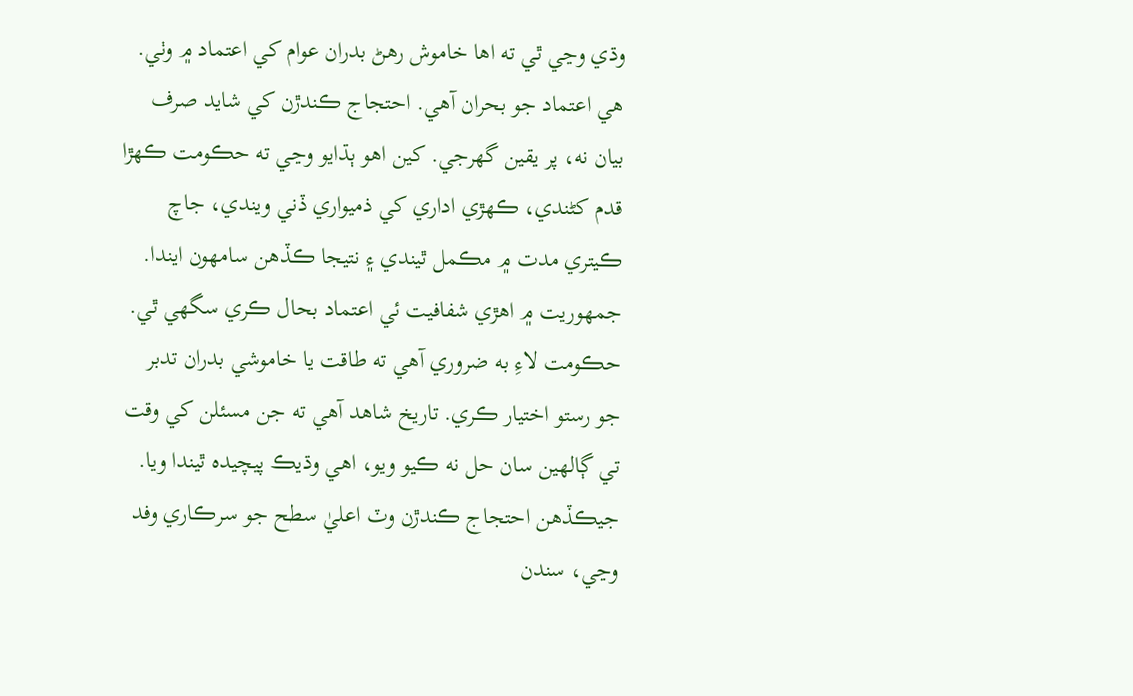وڌي وڃي ٿي ته اها خاموش رهڻ بدران عوام کي اعتماد ۾ وٺي. هي اعتماد جو بحران آهي. احتجاج ڪندڙن کي شايد صرف بيان نه، پر يقين گهرجي. کين اهو ٻڌايو وڃي ته حڪومت ڪهڙا قدم کڻندي، ڪهڙي اداري کي ذميواري ڏني ويندي، جاچ ڪيتري مدت ۾ مڪمل ٿيندي ۽ نتيجا ڪڏهن سامهون ايندا. جمهوريت ۾ اهڙي شفافيت ئي اعتماد بحال ڪري سگهي ٿي. حڪومت لاءِ به ضروري آهي ته طاقت يا خاموشي بدران تدبر جو رستو اختيار ڪري. تاريخ شاهد آهي ته جن مسئلن کي وقت تي ڳالهين سان حل نه ڪيو ويو، اهي وڌيڪ پيچيده ٿيندا ويا. جيڪڏهن احتجاج ڪندڙن وٽ اعليٰ سطح جو سرڪاري وفد وڃي، سندن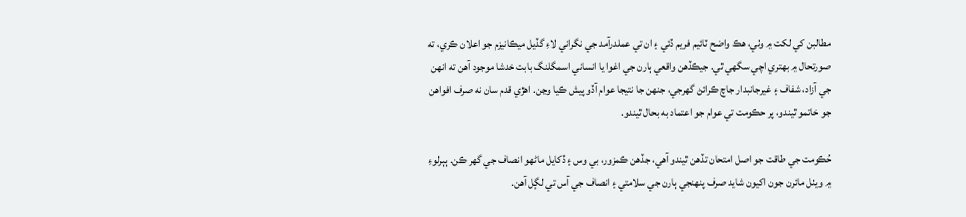مطالبن کي لکت ۾ وٺي، هڪ واضح ٽائيم فريم ڏئي ۽ ان تي عملدرآمد جي نگراني لاءِ گڏيل ميڪانيزم جو اعلان ڪري، ته صورتحال ۾ بهتري اچي سگهي ٿي. جيڪڏهن واقعي ٻارن جي اغوا يا انساني اسمگلنگ بابت خدشا موجود آهن ته انهن جي آزاد، شفاف ۽ غيرجانبدار جاچ ڪرائڻ گهرجي، جنهن جا نتيجا عوام آڏو پيش ڪيا وڃن. اهڙي قدم سان نه صرف افواهن جو خاتمو ٿيندو، پر حڪومت تي عوام جو اعتماد به بحال ٿيندو.

حُڪومت جي طاقت جو اصل امتحان تڏهن ٿيندو آهي، جڏهن ڪمزور، بي وس ۽ ڏکايل ماڻهو انصاف جي گهر ڪن. ٻٻرلوءِ ۾ ويٺل مائرن جون اکيون شايد صرف پنهنجي ٻارن جي سلامتي ۽ انصاف جي آس تي لڳل آهن.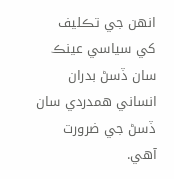انهن جي تڪليف کي سياسي عينڪ سان ڏسڻ بدران انساني همدردي سان ڏسڻ جي ضرورت آهي.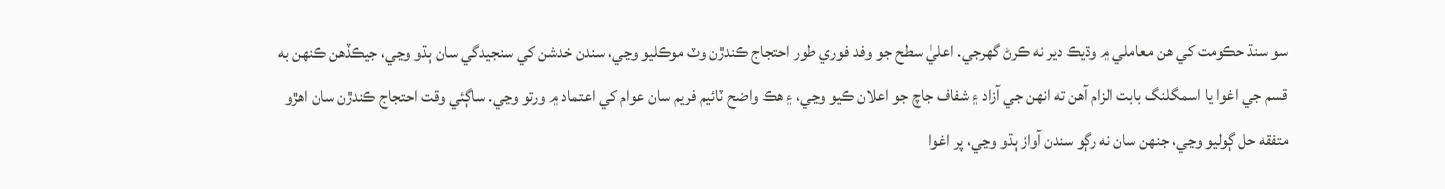سو سنڌ حڪومت کي هن معاملي ۾ وڌيڪ دير نه ڪرڻ گهرجي. اعليٰ سطح جو وفد فوري طور احتجاج ڪندڙن وٽ موڪليو وڃي، سندن خدشن کي سنجيدگي سان ٻڌو وڃي، جيڪڏهن ڪنهن به قسم جي اغوا يا اسمگلنگ بابت الزام آهن ته انهن جي آزاد ۽ شفاف جاچ جو اعلان ڪيو وڃي، ۽ هڪ واضح ٽائيم فريم سان عوام کي اعتماد ۾ ورتو وڃي. ساڳئي وقت احتجاج ڪندڙن سان اهڙو متفقه حل ڳوليو وڃي، جنهن سان نه رڳو سندن آواز ٻڌو وڃي، پر اغوا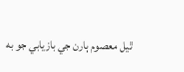ٿيل معصوم ٻارن جي بازيابي جو به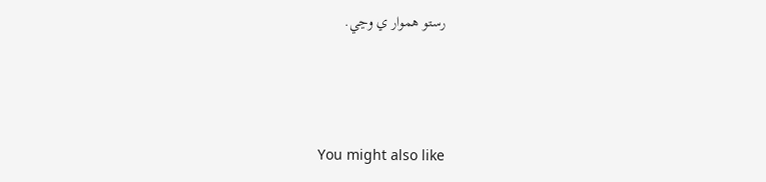رستو هموار ي وڃي.



You might also like